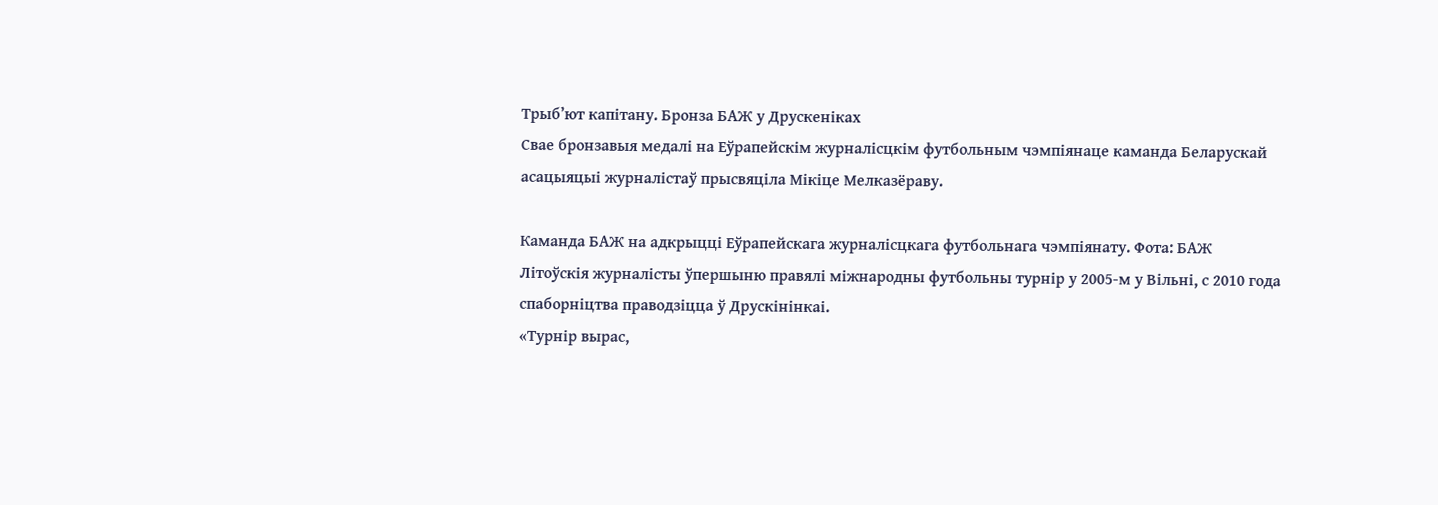Трыб’ют капітану. Бронза БАЖ у Друскеніках
Свае бронзавыя медалі на Еўрапейскім журналісцкім футбольным чэмпіянаце каманда Беларускай асацыяцыі журналістаў прысвяціла Мікіце Мелказёраву.

Каманда БАЖ на адкрыцці Еўрапейскага журналісцкага футбольнага чэмпіянату. Фота: БАЖ
Літоўскія журналісты ўпершыню правялі міжнародны футбольны турнір у 2005‑м у Вільні, с 2010 года спаборніцтва праводзіцца ў Друскінінкаі.
«Турнір вырас,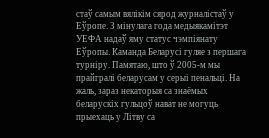стаў самым вялікім сярод журналістаў у Еўропе. З мінулага года медыякамітэт УЕФА надаў яму статус чэмпіянату Еўропы. Каманда Беларусі гуляе з першага турніру. Памятаю, што ў 2005‑м мы прайгралі беларусам у серыі пенальці. На жаль, зараз некаторыя са знаёмых беларускіх гульцоў нават не могуць прыехаць у Літву са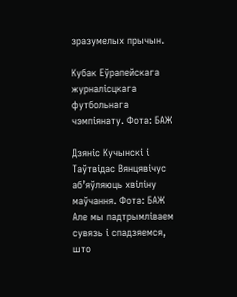зразумелых прычын.

Кубак Еўрапейскага журналісцкага футбольнага чэмпіянату. Фота: БАЖ

Дзяніс Кучынскі і Таўтвідас Вянцявічус аб’яўляюць хвіліну маўчання. Фота: БАЖ
Але мы падтрымліваем сувязь і спадзяемся, што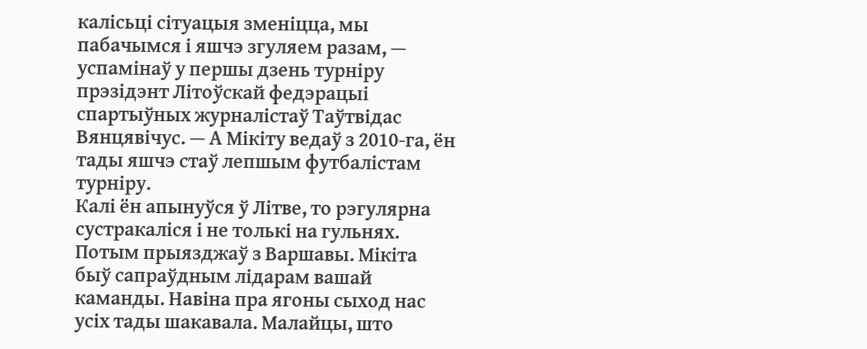калісьці сітуацыя зменіцца, мы пабачымся і яшчэ згуляем разам, — успамінаў у першы дзень турніру прэзідэнт Літоўскай федэрацыі спартыўных журналістаў Таўтвідас Вянцявічус. — А Мікіту ведаў з 2010-га, ён тады яшчэ стаў лепшым футбалістам турніру.
Калі ён апынуўся ў Літве, то рэгулярна сустракаліся і не толькі на гульнях. Потым прыязджаў з Варшавы. Мікіта быў сапраўдным лідарам вашай каманды. Навіна пра ягоны сыход нас усіх тады шакавала. Малайцы, што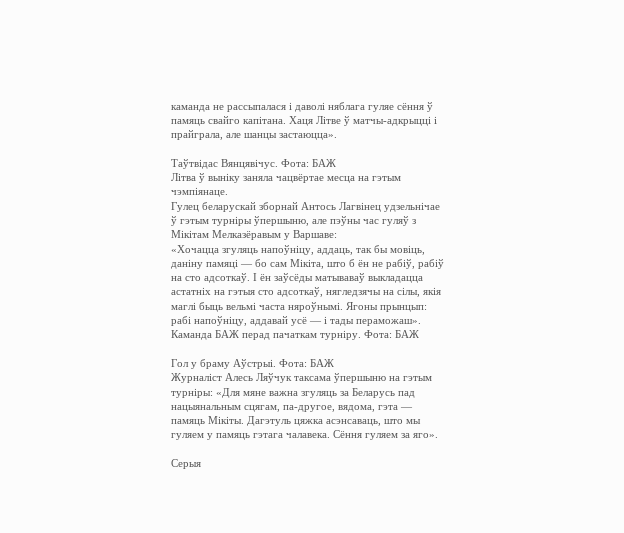каманда не рассыпалася і даволі няблага гуляе сёння ў памяць свайго капітана. Хаця Літве ў матчы-адкрыцці і прайграла, але шанцы застаюцца».

Таўтвідас Вянцявічус. Фота: БАЖ
Літва ў выніку заняла чацвёртае месца на гэтым чэмпіянаце.
Гулец беларускай зборнай Антось Лагвінец удзельнічае ў гэтым турніры ўпершыню, але пэўны час гуляў з Мікітам Мелказёравым у Варшаве:
«Хочацца згуляць напоўніцу, аддаць, так бы мовіць, даніну памяці — бо сам Мікіта, што б ён не рабіў, рабіў на сто адсоткаў. І ён заўсёды матываваў выкладацца астатніх на гэтыя сто адсоткаў, нягледзячы на сілы, якія маглі быць вельмі часта няроўнымі. Ягоны прынцып: рабі напоўніцу, аддавай усё — і тады пераможаш».
Каманда БАЖ перад пачаткам турніру. Фота: БАЖ

Гол у браму Аўстрыі. Фота: БАЖ
Журналіст Алесь Ляўчук таксама ўпершыню на гэтым турніры: «Для мяне важна згуляць за Беларусь пад нацыянальным сцягам, па-другое, вядома, гэта — памяць Мікіты. Дагэтуль цяжка асэнсаваць, што мы гуляем у памяць гэтага чалавека. Сёння гуляем за яго».

Серыя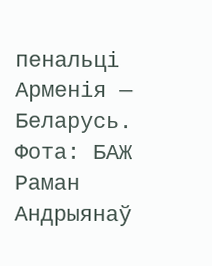пенальці Арменія — Беларусь. Фота: БАЖ
Раман Андрыянаў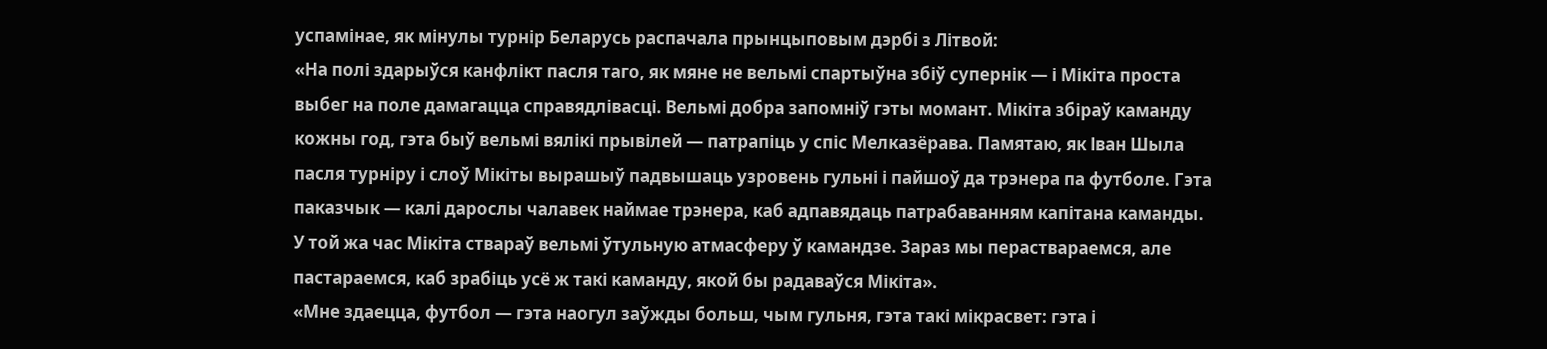успамінае, як мінулы турнір Беларусь распачала прынцыповым дэрбі з Літвой:
«На полі здарыўся канфлікт пасля таго, як мяне не вельмі спартыўна збіў супернік — і Мікіта проста выбег на поле дамагацца справядлівасці. Вельмі добра запомніў гэты момант. Мікіта збіраў каманду кожны год, гэта быў вельмі вялікі прывілей — патрапіць у спіс Мелказёрава. Памятаю, як Іван Шыла пасля турніру і слоў Мікіты вырашыў падвышаць узровень гульні і пайшоў да трэнера па футболе. Гэта паказчык — калі дарослы чалавек наймае трэнера, каб адпавядаць патрабаванням капітана каманды. У той жа час Мікіта ствараў вельмі ўтульную атмасферу ў камандзе. Зараз мы пераствараемся, але пастараемся, каб зрабіць усё ж такі каманду, якой бы радаваўся Мікіта».
«Мне здаецца, футбол — гэта наогул заўжды больш, чым гульня, гэта такі мікрасвет: гэта і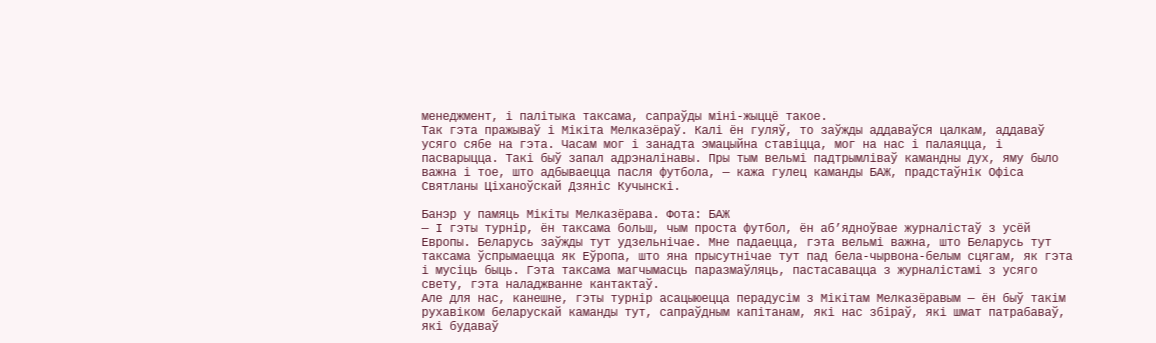менеджмент, і палітыка таксама, сапраўды міні-жыццё такое.
Так гэта пражываў і Мікіта Мелказёраў. Калі ён гуляў, то заўжды аддаваўся цалкам, аддаваў усяго сябе на гэта. Часам мог і занадта эмацыйна ставіцца, мог на нас і палаяцца, і пасварыцца. Такі быў запал адрэналінавы. Пры тым вельмі падтрымліваў камандны дух, яму было важна і тое, што адбываецца пасля футбола, — кажа гулец каманды БАЖ, прадстаўнік Офіса Святланы Ціханоўскай Дзяніс Кучынскі.

Банэр у памяць Мікіты Мелказёрава. Фота: БАЖ
— І гэты турнір, ён таксама больш, чым проста футбол, ён аб’ядноўвае журналістаў з усёй Европы. Беларусь заўжды тут удзельнічае. Мне падаецца, гэта вельмі важна, што Беларусь тут таксама ўспрымаецца як Еўропа, што яна прысутнічае тут пад бела-чырвона-белым сцягам, як гэта і мусіць быць. Гэта таксама магчымасць паразмаўляць, пастасавацца з журналістамі з усяго свету, гэта наладжванне кантактаў.
Але для нас, канешне, гэты турнір асацыюецца перадусім з Мікітам Мелказёравым — ён быў такім рухавіком беларускай каманды тут, сапраўдным капітанам, які нас збіраў, які шмат патрабаваў, які будаваў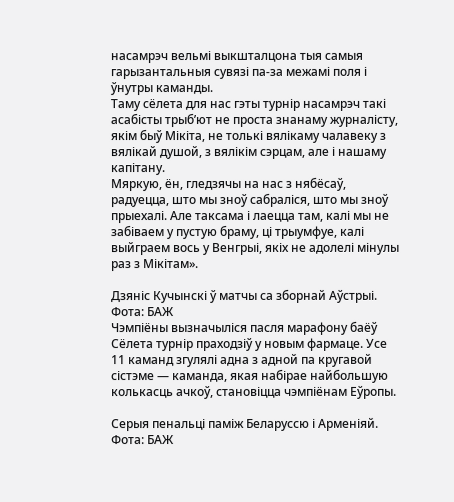насамрэч вельмі выкшталцона тыя самыя гарызантальныя сувязі па-за межамі поля і ўнутры каманды.
Таму сёлета для нас гэты турнір насамрэч такі асабісты трыб’ют не проста знанаму журналісту, якім быў Мікіта, не толькі вялікаму чалавеку з вялікай душой, з вялікім сэрцам, але і нашаму капітану.
Мяркую, ён, гледзячы на нас з нябёсаў, радуецца, што мы зноў сабраліся, што мы зноў прыехалі. Але таксама і лаецца там, калі мы не забіваем у пустую браму, ці трыумфуе, калі выйграем вось у Венгрыі, якіх не адолелі мінулы раз з Мікітам».

Дзяніс Кучынскі ў матчы са зборнай Аўстрыі. Фота: БАЖ
Чэмпіёны вызначыліся пасля марафону баёў
Сёлета турнір праходзіў у новым фармаце. Усе 11 каманд згулялі адна з адной па кругавой сістэме — каманда, якая набірае найбольшую колькасць ачкоў, становіцца чэмпіёнам Еўропы.

Серыя пенальці паміж Беларуссю і Арменіяй. Фота: БАЖ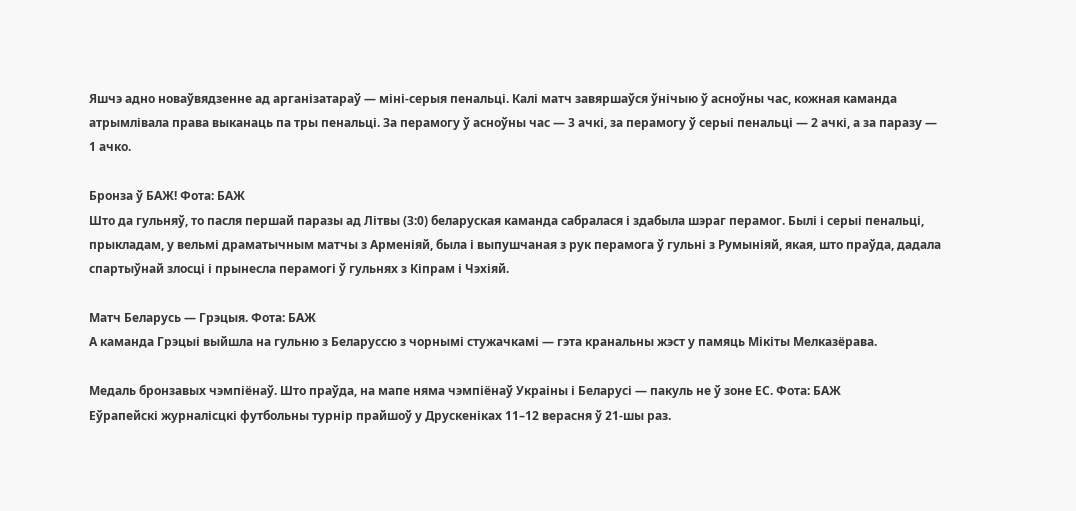Яшчэ адно новаўвядзенне ад арганізатараў — міні-серыя пенальці. Калі матч завяршаўся ўнічыю ў асноўны час, кожная каманда атрымлівала права выканаць па тры пенальці. За перамогу ў асноўны час — 3 ачкі, за перамогу ў серыі пенальці — 2 ачкі, а за паразу — 1 ачко.

Бронза ў БАЖ! Фота: БАЖ
Што да гульняў, то пасля першай паразы ад Літвы (3:0) беларуская каманда сабралася і здабыла шэраг перамог. Былі і серыі пенальці, прыкладам, у вельмі драматычным матчы з Арменіяй, была і выпушчаная з рук перамога ў гульні з Румыніяй, якая, што праўда, дадала спартыўнай злосці і прынесла перамогі ў гульнях з Кіпрам і Чэхіяй.

Матч Беларусь — Грэцыя. Фота: БАЖ
А каманда Грэцыі выйшла на гульню з Беларуссю з чорнымі стужачкамі — гэта кранальны жэст у памяць Мікіты Мелказёрава.

Медаль бронзавых чэмпіёнаў. Што праўда, на мапе няма чэмпіёнаў Украіны і Беларусі — пакуль не ў зоне ЕС. Фота: БАЖ
Еўрапейскі журналісцкі футбольны турнір прайшоў у Друскеніках 11–12 верасня ў 21-шы раз.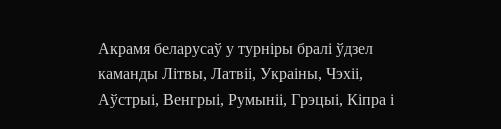Акрамя беларусаў у турніры бралі ўдзел каманды Літвы, Латвіі, Украіны, Чэхіі, Аўстрыі, Венгрыі, Румыніі, Грэцыі, Кіпра і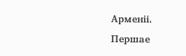Арменіі.
Першае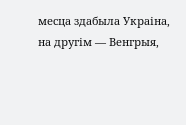месца здабыла Украіна, на другім — Венгрыя,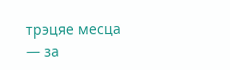трэцяе месца — за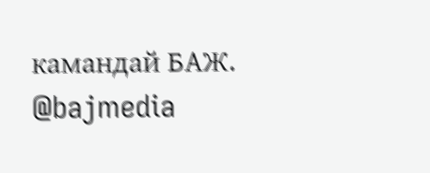камандай БАЖ.
@bajmedia